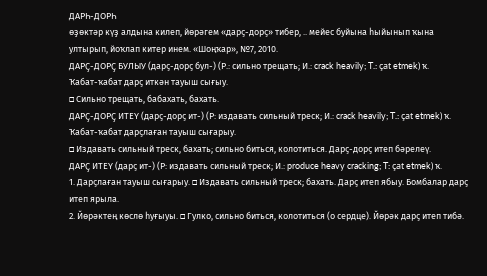ДАРҺ-ДОРҺ
өҙөктәр күҙ алдына килеп, йөрәгем «дарҫ-дорҫ» тибер, .. мейес буйына һыйынып ҡына ултырып, йоҡлап китер инем. «Шоңҡар», №7, 2010.
ДАРҪ-ДОРҪ БУЛЫУ (дарҫ-дорҫ бул-) (Р.: сильно трещать; И.: crack heavily; T.: çat etmek) ҡ.
Ҡабат-ҡабат дарҫ иткән тауыш сығыу.
□ Сильно трещать, бабахать, бахать.
ДАРҪ-ДОРҪ ИТЕҮ (дарҫ-дорҫ ит-) (Р: издавать сильный треск; И.: crack heavily; T.: çat etmek) ҡ.
Ҡабат-ҡабат дарҫлаған тауыш сығарыу.
□ Издавать сильный треск, бахать; сильно биться, колотиться. Дарҫ-дорҫ итеп бәрелеү.
ДАРҪ ИТЕҮ (дарҫ ит-) (Р: издавать сильный треск; И.: produce heavy cracking; T: çat etmek) ҡ.
1. Дарҫлаған тауыш сығарыу. □ Издавать сильный треск; бахать. Дарҫ итеп ябыу. Бомбалар дарҫ итеп ярыла.
2. Йөрәктең көслө һуғыуы. □ Гулко, сильно биться, колотиться (о сердце). Йөрәк дарҫ итеп тибә.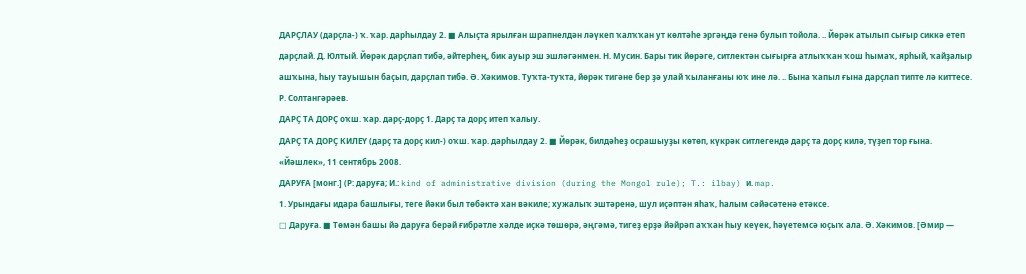ДАРҪЛАУ (дарҫла-) ҡ. ҡар. дарһылдау 2. ■ Алыҫта ярылған шрапнелдән ләүкеп ҡалҡҡан ут көлтәһе эргәңдә генә булып тойола. .. Йөрәк атылып сығыр сиккә етеп дарҫлай. Д. Юлтый. Йөрәк дарҫлап тибә, әйтерһең, бик ауыр эш эшләгәнмен. Н. Мусин. Бары тик йөрәге, ситлектән сығырға атлыҡҡан ҡош һымаҡ, ярһый, ҡайҙалыр ашҡына, һыу тауышын баҫып, дарҫлап тибә. Ә. Хәкимов. Туҡта-туҡта, йөрәк тигәне бер ҙә улай ҡыланғаны юҡ ине лә. .. Бына ҡапыл ғына дарҫлап типте лә киттесе. Р. Солтангәрәев.
ДАРҪ ТА ДОРҪ оҡш. ҡар. дарҫ-дорҫ 1. Дарҫ та дорҫ итеп ҡалыу.
ДАРҪ ТА ДОРҪ КИЛЕҮ (дарҫ та дорҫ кил-) оҡш. ҡар. дарһылдау 2. ■ Йөрәк, билдәһеҙ осрашыуҙы көтөп, күкрәк ситлегендә дарҫ та дорҫ килә, түҙеп тор ғына. «Йәшлек», 11 сентябрь 2008.
ДАРУҒА [монг.] (Р: даруға; И.: kind of administrative division (during the Mongol rule); T.: ilbay) и. map.
1. Урындағы идара башлығы, теге йәки был төбәктә хан вәкиле; хужалыҡ эштәренә, шул иҫәптән яһаҡ, һалым сәйәсәтенә етәксе.
□ Даруға. ■ Төмән башы йә даруға берәй ғибрәтле хәлде иҫкә төшөрә, әңгәмә, тигеҙ ерҙә йәйрәп аҡҡан һыу кеүек, һәүетемсә юҫыҡ ала. Ә. Хәкимов. [Әмир —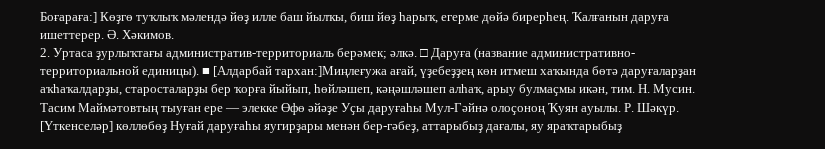Боғараға:] Көҙгө туҡлыҡ мәлендә йөҙ илле баш йылҡы, биш йөҙ һарыҡ, егерме дөйә бирерһең. Ҡалғанын даруға ишеттерер. Ә. Хәкимов.
2. Уртаса ҙурлыҡтағы административ-территориаль берәмек; әлкә. □ Даруға (название административно-территориальной единицы). ■ [Алдарбай тархан:]Миңлеғужа ағай, үҙебеҙҙең көн итмеш хаҡында бөтә даруғаларҙан аҡһаҡалдарҙы, старосталарҙы бер ҡорға йыйып, һөйләшеп, кәңәшләшеп алһаҡ, арыу булмаҫмы икән, тим. Н. Мусин. Тасим Маймәтовтың тыуған ере — элекке Өфө әйәҙе Уҫы даруғаһы Мул-Гәйнә олоҫоноң Ҡуян ауылы. Р. Шәкүр. [Үткенселәр] көллөбөҙ Нуғай даруғаһы яугирҙары менән бер-гәбеҙ, аттарыбыҙ дағалы, яу яраҡтарыбыҙ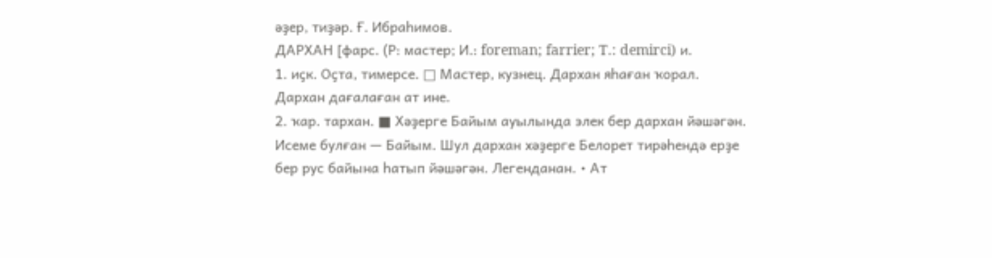әҙер, тиҙәр. Ғ. Ибраһимов.
ДАРХАН [фарс. (Р: мастер; И.: foreman; farrier; T.: demirci) и.
1. иҫк. Оҫта, тимерсе. □ Мастер, кузнец. Дархан яһаған ҡорал. Дархан дағалаған ат ине.
2. ҡар. тархан. ■ Хәҙерге Байым ауылында элек бер дархан йәшәгән. Исеме булған — Байым. Шул дархан хәҙерге Белорет тирәһендә ерҙе бер рус байына һатып йәшәгән. Легенданан. • Ат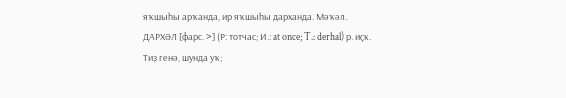яҡшыһы арҡанда, ир яҡшыһы дарханда. Мәҡәл.
ДАРХӘЛ [фарс. >] (Р: тотчас; И.: at once; T.: derhal) р. иҫк.
Тиҙ генә, шунда уҡ;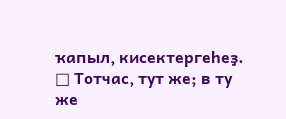ҡапыл, кисектергеһеҙ.
□ Тотчас, тут же; в ту же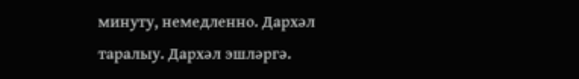минуту, немедленно. Дархәл таралыу. Дархәл эшләргә.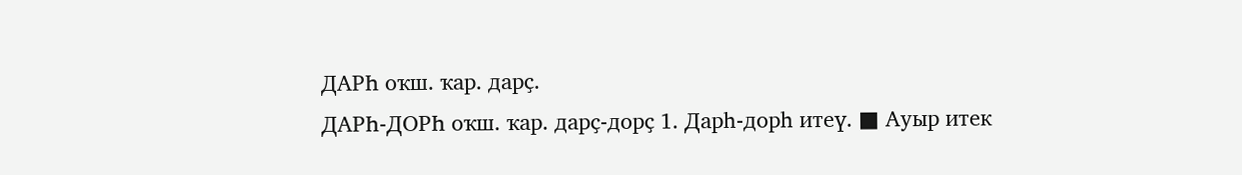ДАРҺ оҡш. ҡар. дарҫ.
ДАРҺ-ДОРҺ оҡш. ҡар. дарҫ-дорҫ 1. Дарһ-дорһ итеү. ■ Ауыр итек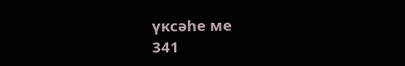үксәһе ме
341